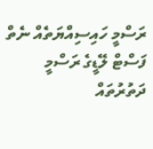ރަސްމީ ހައިސިއްޔަތެއް ނެތް ފަސްޓް ލޭޑީގެ ރަސްމީ ދަތުރުތައް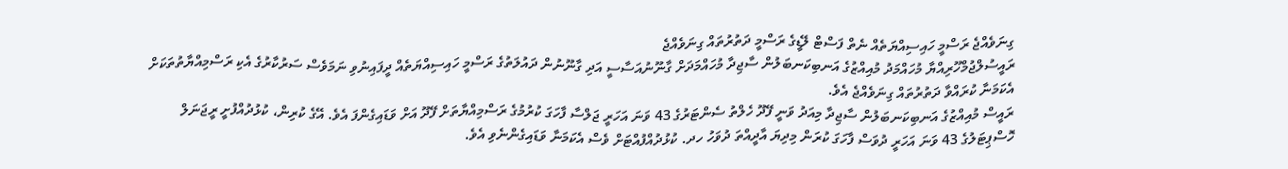ގިނަވެއްޖެ ރަސްމީ ހައިސިއްޔަތެއް ނެތް ފަސްޓް ލޭޑީގެ ރަސްމީ ދަތުރުތައް ގިނަވެއްޖެ
ރައީސުލްޖުމްހޫރިއްޔާ މުހައްމަދު މުއިއްޒުގެ އަނބިކަނބަލުން ސާޖިދާ މުހައްމަދަށް ގާނޫނުއަސާސީ އަދި ގާނޫނުން ދައުލަތުގެ ރަސްމީ ހައިސިއްޔަތެއް ދީފައިނުވި ނަމަވެސް ސަރުކާރުގެ އެކި ރަސްމިއްޔާތުތަކަށް އެކަމަނާ ކުރައްވާ ދަތުރުތައް ގިނަވެއްޖެ އެވެ.
ރައީސް މުއިއްޒުގެ އަނބިކަނބަލުން ސާޖިދާ މިއަދު ވަނީ ފޭދޫ ހެލްތު ސެންޓަރުގެ 43 ވަނަ އަހަރީ ޖަލްސާ ފާހަގަ ކުރުމުގެ ރަސްމިއްޔާތަށް ފޭދޫ އަށް ވަޑައިގެންފަ އެވެ. އޭގެ ކުރިން، ކުޅުދުއްފުށީ ރީޖަނަލް ހޮސްޕިޓަލުގެ 43 ވަނަ އަހަރީ ދުވަސް ފާހަގަ ކުރަން މިދިޔަ އާދީއްތަ ދުވަހު ހދ. ކުޅުދުއްފުއްޓަށް ވެސް އެކަމަނާ ވަޑައިގެންނެވި އެވެ.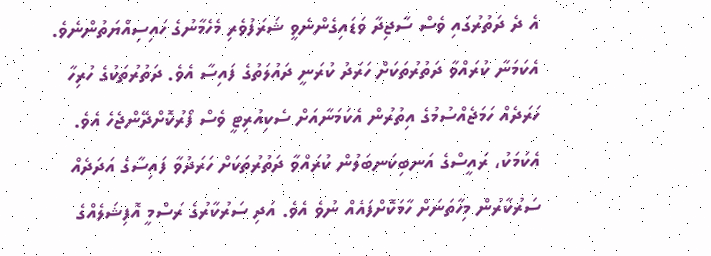އެ ދެ ދަތުރުގައި ވެސް ސާޖިދާ ވަޑައިގެންނެވީ ޝަރަފުވެރި މެހެމާނުގެ ހައިސިއްޔަތުންނެވެ. އެކަމަނާ ކުރައްވާ ދަތުރުތަކަށް ހަރަދު ކުރަނީ ދައުލަތުގެ ފައިސާ އެވެ. ދަތުރުތަކުގެ ހުރިހާ ހަރަދެއް ހަމަޖެއްސުމުގެ އިތުރުން އެކަމަނާއަށް ސެކިއުރިޓީ ވެސް ފޯރުކޮށްދޭންޖެހެ އެވެ.
އެކަމަކު، ރައީސްގެ އަނބިކަނބަލުން ކުރައްވާ ދަތުރުތަކަށް ހަރަދުވާ ފައިސާގެ އަދަދެއް ސަރުކާރުން މިހާތަނަށް ހާމަކޮށްފައެއް ނުވެ އެވެ. އަދި ސަރުކާރުގެ ރަސްމީ އޮފިޝަލެއްގެ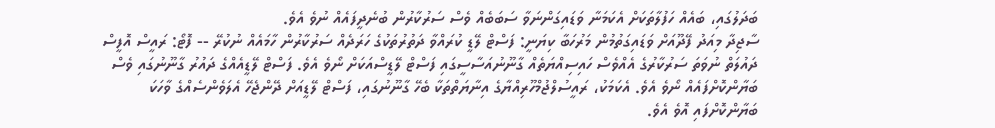ބަދަލުގައި، ބައެއް ހަފުލާތަކަށް އެކަމަނާ ވަޑައިގަންނަވާ ސަބަބެއް ވެސް ސަރުކާރުން ބުނެދީފައެއް ނުވެ އެވެ.
ސާޖިދާ މިއަދު ފޭދޫއަށް ވަޑައިގަތުމުން މަރުހަބާ ކިޔަނީ: ފަސްޓް ލޭޑީ ކުރައްވާ ދަތުރުތަކުގެ ހަރަދެއް ސަރުކާރުން ހާމައެއް ނުކުރޭ -- ފޮޓޯ: ރައީސް އޮފީސް
ދައުލަތް ނުވަތަ ސަރުކާރުގެ އެއްވެސް ހައިސިއްޔަތެއް ގާނޫނުއަސާސީގައި ފަސްޓް ލޭޑީސްއަކަށް ނޯވެ އެވެ. ފަސްޓް ލޭޑީއެއްގެ ދައުރު ގާނޫނުގައި ވެސް ބަޔާންކޮށްފައެއް ނޯވެ އެވެ. އެކަމަކު، ރައީސުލްޖުމްހޫރިއްޔާގެ އިނާޔަތްތަކާ ބެހޭ ގާނޫނުގައި، ފަސްޓް ލޭޑީއަށް ދޭންޖެހޭ އެލަވެންސެއްގެ ވާހަކަ ބަޔާންކޮށްފައި އޮވެ އެވެ.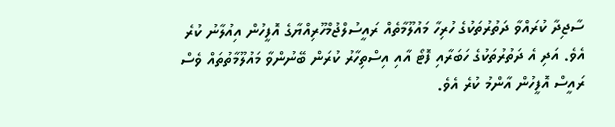ސާޖިދާ ކުރައްވާ ދަތުރުތަކުގެ ހުރިހާ މައުލޫމާތެއް ރައީސުލްޖުމްހޫރިއްޔާގެ އޮފީހުން އިއުލާނު ކުރެ އެވެ. އަދި އެ ދަތުރުތަކުގެ ހަބަރާއި ފޮޓޯ އާއި އިސްތިހާރު ކުރަން ބޭނުންވާ މައުލޫމާތުތައް ވެސް ރައީސް އޮފީހުން އާންމު ކުރެ އެވެ.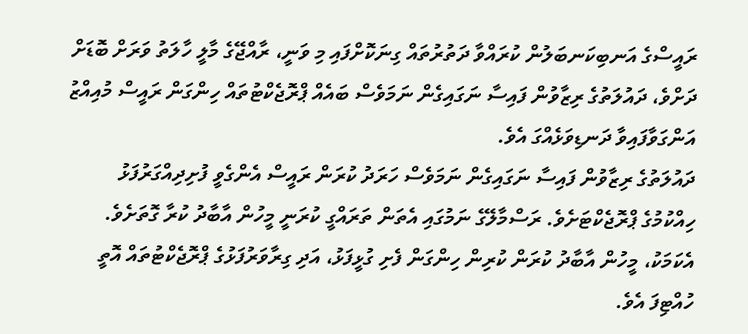ރައީސްގެ އަނބިކަނބަލުން ކުރައްވާ ދަތުރުތައް ގިނަކޮށްފައި މި ވަނީ، ރާއްޖޭގެ މާލީ ހާލަތު ވަރަށް ބޮޑަށް ދަށްވެ، ދައުލަތުގެ ރިޒާވުން ފައިސާ ނަގައިގެން ނަމަވެސް ބައެއް ޕްރޮޖެކްޓުތައް ހިންގަން ރައީސް މުއިއްޒު އަންގަވާފައިވާ ދަނޑިވަޅެއްގަ އެވެ.
ދައުލަތުގެ ރިޒާވުން ފައިސާ ނަގައިގެން ނަމަވެސް ހަރަދު ކުރަން ރައީސް އެންގެވީ ފުށިދިއްގަރުފަޅު ހިއްކުމުގެ ޕްރޮޖެކްޓަށެވެ. ރަސްމާލޭގެ ނަމުގައި އެތަން ތަރައްގީ ކުރަނީ މީހުން އާބާދު ކުރާ ގޮތަށެވެ. އެކަމަކު، މީހުން އާބާދު ކުރަން ކުރިން ހިންގަން ފެށި ގުޅީފަޅު، އަދި ގިރާވަރުފަޅުގެ ޕްރޮޖެކްޓުތައް އޮތީ ހުއްޓިފަ އެވެ.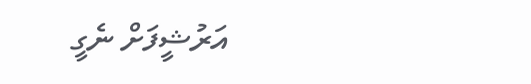އަރުޝީފަށް ނެގީ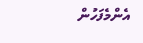އެންމެފަހުން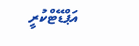އަޕްޑޭޓްކުރީ